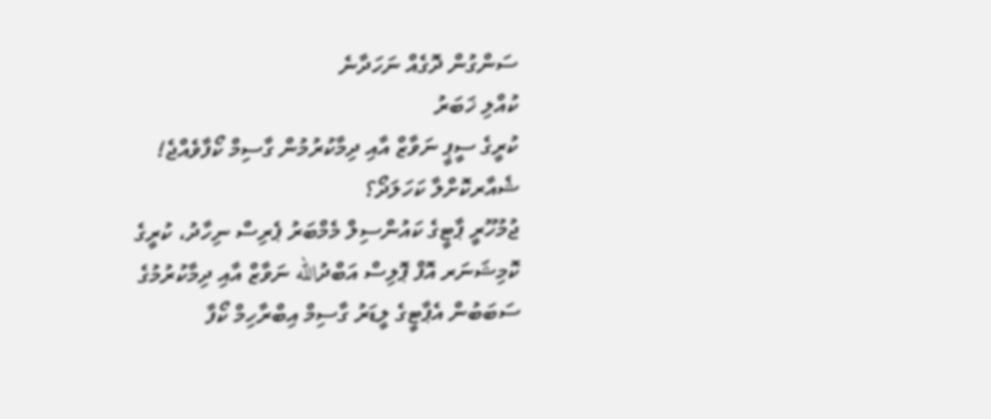ސަންގުން ދޮގެއް ނަހަދާނެ
ކުއްލި ޚަބަރު
ކުރީގެ ސީޕީ ނަވާޒް އާއި ދިމާކުރުމުން ގާސިމް ކޯފާވެއްޖެ!
ޝެއާރކޮށްލާ ކަހަލަދޯ؟
ޖުމުހޫރީ ޕާޓީގެ ކައުންސިލް މެމްބަރު ޕެރިސް ނިހާދު، ކުރީގެ ކޮމިޝަނަރ އޮފް ޕޮލިސް އަބްދުالله ނަވާޒް އާއި ދިމާކުރުމުގެ ސަބަބުން އެޕާޓީގެ ލީޑަރު ގާސިމް އިބްރާހިމް ކޯފާ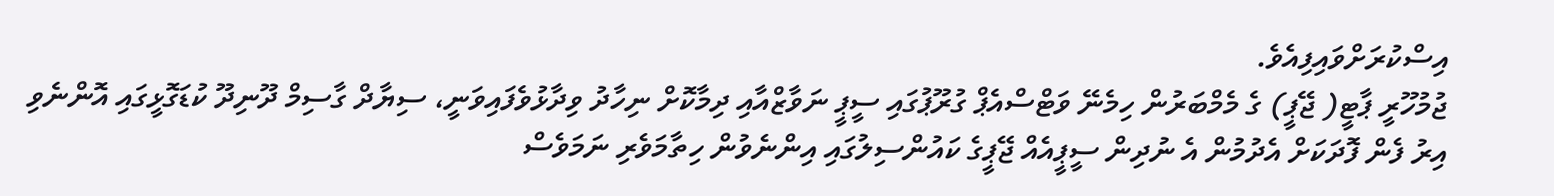އިސްކުރަށްވައިފިއެވެ.
ޖުމުހޫރީ ޕާޓީ( ޖޭޕީ) ގެ މެމްބަރުން ހިމެނޭ ވަޓްސްއެޕް ގުރޫޕުގައި ސީޕީ ނަވާޒްއާއި ދިމާކޮށް ނިހާދު ވިދާޅުވެފައިވަނީ، ސިޔާދް ގާސިމް ދޫނިދޫ ކުޑަގޮޅީގައި އޮންނެވި އިރު ފެން ފޮދަކަށް އެދުމުން އެ ނުދިން ސީޕީއެއް ޖޭޕީގެ ކައުންސިލުގައި އިންނެވުން ހިތާމަވެރި ނަމަވެސް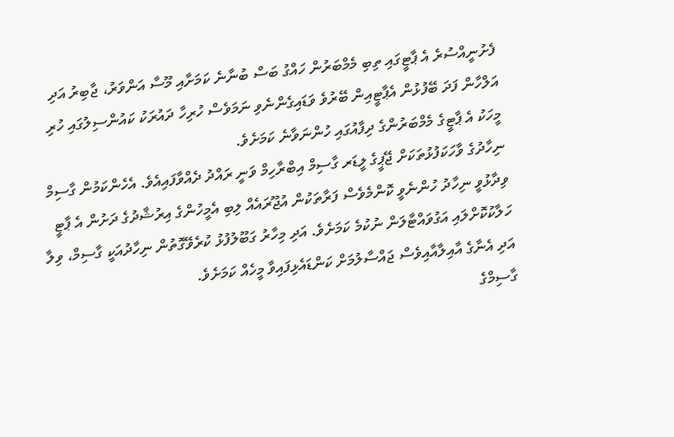ފެށުނީއްސުރެ އެ ޕާޓީގައި ތިބި މެމްބަރުން ހައްގު ބަސް ބުނާނެ ކަމަށާއި މޫސާ އަންވަރު، ޖާބިރު އަދި އަލްހާން ފަދަ ބޭފުޅުން އެޕާޓީއިން ބޭރުވެ ވަޑައިގެންނެވި ނަމަވެސް ހުރިހާ ދައުރަކު ކައުންސިލުގައި ހުރި މީހަކު އެ ޕާޓީގެ މެމްބަރުންގެ ދިފާއުގައި ހުންނަވާނެ ކަމަށެވެ.
ނިހާދުގެ ވާހަކަފުޅުތަކަށް ޖޭޕީގެ ލީޑަރ ގާސިމް އިބްރާހިމް ވަނީ ރައްދު ދެއްވާފައިއެވެ. އެހެންކަމުން ގާސިމް ވިދާޅުވީ ނިހާދު ހުންނެވީ ކޮންމެވެސް ފަރާތަކުން އުޖޫރައެއް ލިބި އެމީހުންގެ އިރުޝާދުގެ ދަށުން އެ ޕާޓީ ހަލާކުކޮށްލައި އަގުވައްޓާލަން ނުކުމެ ކަމަށެވެ. އަދި މިހާރު ގަބޫލުފުޅު ކުރެވޭގޮތުން ނިހާދުއަކީ ގާސިމް، ވިލާ އަދި އެނާގެ އާއިލާއާއިވެސް ޖައްސާލުމަށް ކަންޑައެޅިފައިވާ މީހެއް ކަމަށެވެ.
ގާސިމްގެ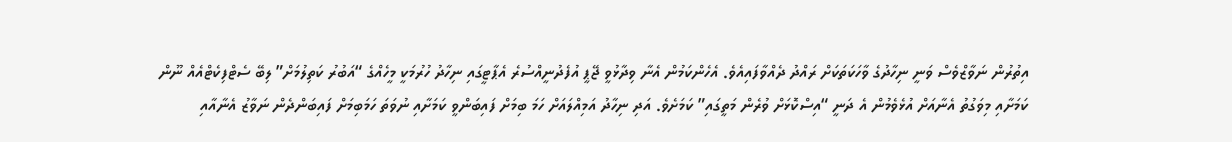އިތުރުން ނަވާޒްވެސް ވަނީ ނިހާދުގެ ވާހަކަތަކަށް ރައްދު ދެއްވާފައިއެވެ. އެހެންކަމުން އެނާ ވިދާޅުވީ ޖޭޕީ އުފެދުނީއްސުރެ އެޕާޓީގައި ނިހާދު ހުރުމަކީ މީހެއްގެ “އަބުރު ކަތިލުމަށް” ލިބޭ ސެޓްފިކެޓްއެއް ނޫން ކަމަށާއި މިވަގުތު އެނާއަށް އުޅެވެމުން އެ ދަނީ “އިސްކޮޅަށް ވުރެން މަތީގައި” ކަމަށެވެ. އަދި ނިހާދު އަމިއްލައަށް ހަމަ ބިމަށް ފައިބަންވީ ކަމަށާއި ނުވަތަ ހަމަބިމަށް ފައިބަންދެން ނަވާޒު އެނާއާއި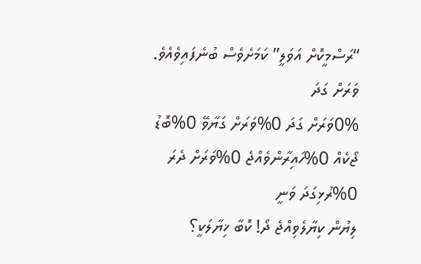“ރަސްމީކޮށް އަވަލީ” ކަމަށެވެސް ބުނެފައިވެއެވެ.
ވަރަށް ގަދަ
0%ވަރަށް ގަދަ 0%ވަރަށް ގަޔާވޭ 0%ބޮޑު ޖޯކެއް 0%ހައިރާންވެއްޖެ 0%ވަރަށް ދެރަ 0%ރުޅިގަދަ ވަނީ
ލިޔުން ކިޔާލެވިއްޖެ ދޯ! ކޮބާ ޚިޔާލަކީ؟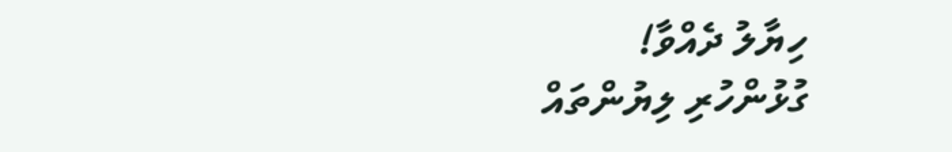ހިޔާލު ދެއްވާ!
ގުޅުންހުރި ލިޔުންތައް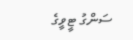ސަންގު ޓީވީގެ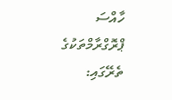ހާއްސަ ޕްރޮގްރާމްތަކުގެ ތެރޭގައި: